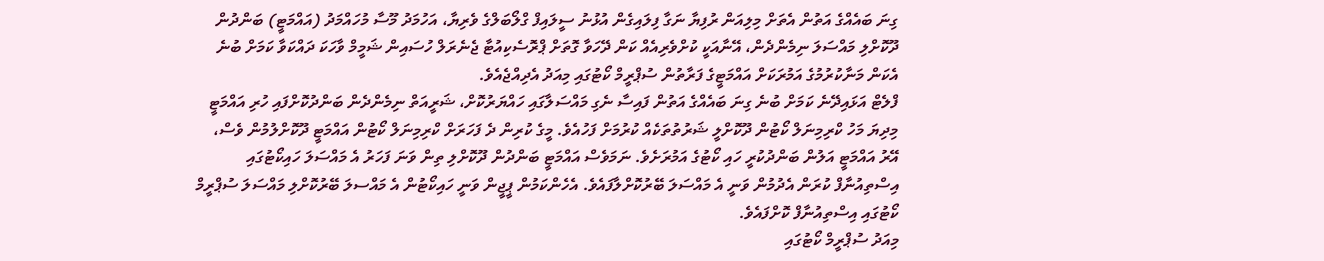ގިނަ ބައެއްގެ އަތުން އެތަށް މިލިއަން ރުފިޔާ ނަގާ ފިލައިގެން އުޅުނު ސީލައިފް ގްލޯބަލްގެ ވެރިޔާ، އަހުމަދު މޫސާ މުހައްމަދު (އައްމަޓީ) ބަންދުން ދޫކޮށްލި މައްސަލަ ނިމެންދެން، އޭނާއަކީ ކުށްވެރިއެއް ކަން ދޭހަވާ ގޮތަށް ޕްރޮސެކިއުޓާ ޖެނެރަލް ހުސައިން ޝަމީމް ވާހަކަ ދައްކަވާ ކަމަށް ބުނެ އެކަން މަނާކުރުމުގެ އަމުރަކަށް އައްމަޓީގެ ފަރާތުން ސުޕްރީމް ކޯޓުގައި މިއަދު އެދިއްޖެއެވެ.
ފްލެޓް އަޅައިދޭނެ ކަމަށް ބުނެ ގިނަ ބައެއްގެ އަތުން ފައިސާ ނެގި މައްސަލާގައި ހައްޔަރުކޮށް، ޝަރީއަތް ނިމެންދެން ބަންދުކޮށްފައި ހުރި އައްމަޓީ މިދިޔަ މަހު ކްރިމިނަލް ކޯޓުން ދޫކޮށްލީ ޝަރުތުތަކެއް ކުރުމަށް ފަހުއެވެ. މީގެ ކުރިން ދެ ފަހަރަށް ކްރިމިނަލް ކޯޓުން އައްމަޓީ ދޫކޮށްލުމުން ވެސް، އޭރު އައްމަޓީ އަލުން ބަންދުކުރީ ހައި ކޯޓުގެ އަމުރަށެވެ. ނަމަވެސް އައްމަޓީ ބަންދުން ދޫކޮށްލި ތިން ވަނަ ފަހަރު އެ މައްސަލަ ހައިކޯޓުގައި އިސްތިއުނާފް ކުރަން އެދުމުން ވަނީ އެ މައްސަލަ ބޭރުކޮށްލާފައެވެ. އެހެންކަމުން ޕީޖީން ވަނީ ހައިކޯޓުން އެ މައްސލަ ބޭރުކޮށްލި މައްސަލަ ސުޕްރީމް ކޯޓުގައި އިސްތިއުނާފް ކޮށްފައެވެ.
މިއަދު ސުޕްރީމް ކޯޓުގައި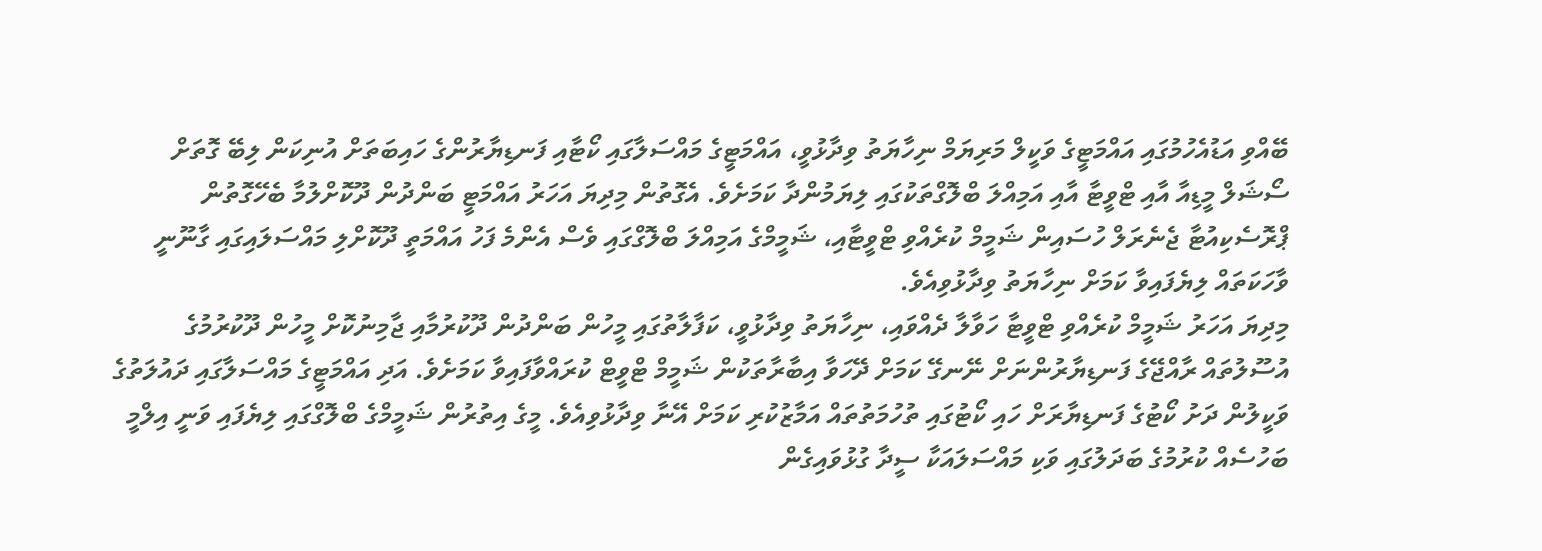ބޭއްވި އަޑުއެހުމުގައި އައްމަޓީގެ ވަކީލް މަރިޔަމް ނިހާޔަތު ވިދާޅުވީ، އައްމަޓީގެ މައްސަލާގައި ކޯޓާއި ފަނޑިޔާރުންގެ ހައިބަތަށް އުނިކަން ލިބޭ ގޮތަށް ސޯޝަލް މީޑިއާ އާއި ޓްވީޓާ އާއި އަމިއްލަ ބްލޮގްތަކުގައި ލިޔަމުންދާ ކަމަށެވެ. އެގޮތުން މިދިޔަ އަހަރު އައްމަޓީ ބަންދުން ދޫކޮށްލުމާ ބެހޭގޮތުން ޕްރޮސެކިއުޓާ ޖެނެރަލް ހުސައިން ޝަމީމް ކުރެއްވި ޓްވީޓާއި، ޝަމީމްގެ އަމިއްލަ ބްލޮގްގައި ވެސް އެންމެ ފަހު އައްމަތީ ދޫކޮށްލި މައްސަލައިގައި ގާނޫނީ ވާހަކަތައް ލިޔެފައިވާ ކަމަށް ނިހާޔަތު ވިދާޅުވިއެވެ.
މިދިޔަ އަހަރު ޝަމީމް ކުރެއްވި ޓްވީޓާ ހަވާލާ ދެއްވައި، ނިހާޔަތު ވިދާޅުވީ، ކަފާލާތުގައި މީހުން ބަންދުން ދޫކުރުމާއި ޖާމިނުކޮށް މީހުން ދޫކުރުމުގެ އުސޫލުތައް ރާއްޖޭގެ ފަނޑިޔާރުންނަށް ނޭނގޭ ކަމަށް ދޭހަވާ އިބާރާތަކުން ޝަމީމް ޓްވީޓް ކުރައްވާފައިވާ ކަމަށެވެ. އަދި އައްމަޓީގެ މައްސަލާގައި ދައުލަތުގެ ވަކީލުން ދަށު ކޯޓުގެ ފަނޑިޔާރަށް ހައި ކޯޓުގައި ތުހުމަތުތައް އަމާޒުކުރި ކަމަށް އޭނާ ވިދާޅުވިއެވެ. މީގެ އިތުރުން ޝަމީމްގެ ބްލޮގްގައި ލިޔެފައި ވަނީ އިލްމީ ބަހުސެއް ކުރުމުގެ ބަދަލުގައި ވަކި މައްސަލައަކާ ސީދާ ގުޅުވައިގެން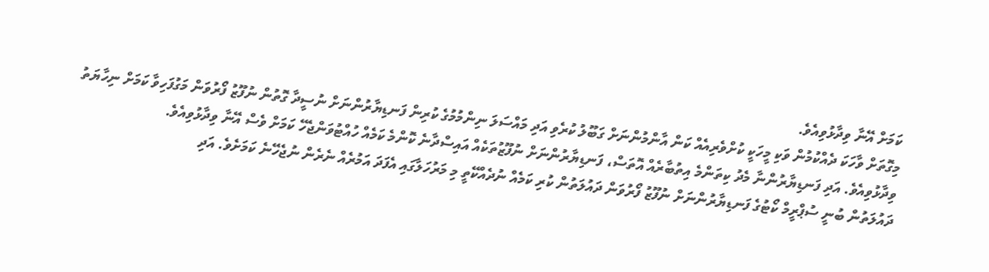ކަމަށް އޭނާ ވިދާޅުވިއެވެ.
މިގޮތަށް ވާހަކަ ދެއްކުމުން ވަކި މީހަކީ ކުށްވެރިއެއް ކަން އާންމުންނަށް ގަބޫލު ކުރެވި އަދި މައްސަލަ ނިންމުމުގެ ކުރިން ފަނޑިޔާރުންނަށް ނުސީދާ ގޮތުން ނުފޫޒު ފޯރުވަން މަގުފަހިވާ ކަމަށް ނިހާޔަތު ވިދާޅުވިއެވެ. އަދި ފަނޑިޔާރުންނާ މެދު ކިތަންމެ އިތުބާރެއް އޮތަސް، ފަނޑިޔާރުންނަށް ނުފޫޒުތަކެއް އައިސްދާނެ ކޮންމެ ކަމެއް ހުއްޓުވަންޖެހޭ ކަމަށް ވެސް އޭނާ ވިދާޅުވިއެވެ.
ދައުލަތުން ބުނީ ސުޕްރީމް ކޯޓުގެ ފަނޑިޔާރުންނަށް ނުފޫޒު ފޯރުވަން ދައުލަތުން ކުރި ކަމެއް ނުދެއްކޭތީ މި މަރުހަލާގައި އެފަދަ އަމުރެއް ނެރެން ނުޖެހޭނެ ކަމަށެވެ. އަދި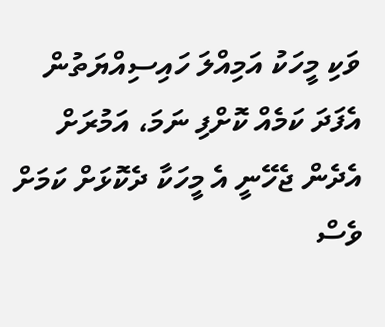ވަކި މީހަކު އަމިއްލަ ހައިސިއްޔަތުން އެފަދަ ކަމެއް ކޮށްފި ނަމަ، އަމުރަށް އެދެން ޖެހޭނީ އެ މީހަކާ ދެކޮޅަށް ކަމަށް ވެސް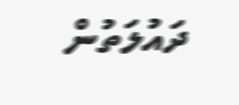ދައުލަތުން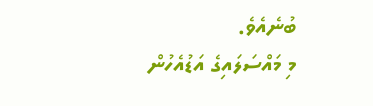ބުނެއެވެ.
މި މައްސަލައިގެ އަޑުއެހުން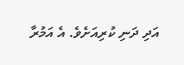އަދި ދަނި ކުރިއަށެވެ. އެ އަމުރާ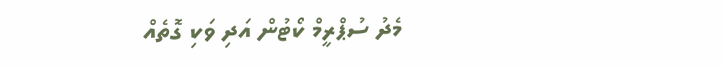މެދު ސުޕްރީމް ކޯޓުން އަދި ވަކި ގޮތެއް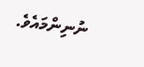ނުނިންމައެވެ.